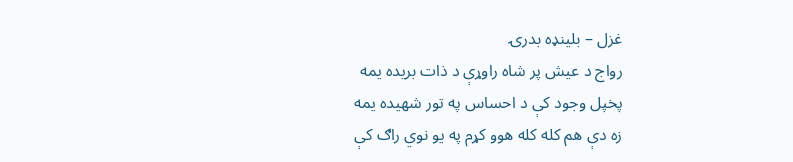غزل – بلينډه بدرۍ
رواج د عيش پر شاه راوړې د ذات بريده يمه
پخپل وجود کې د احساس په تور شهيده يمه
زه دې هم کله کله هوو کړم په يو نوي راګ کې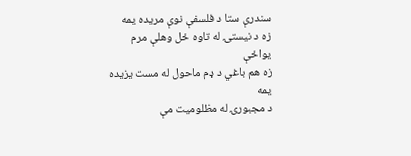سندرې ستا د فلسفې نوې مريده يمه
زه د نيستۍ له تاوه ځل وهلې مرم يواځې
زه هم باغي د ډم ماحول له مست يزيده يمه
د مجبورۍ له مظلوميت مې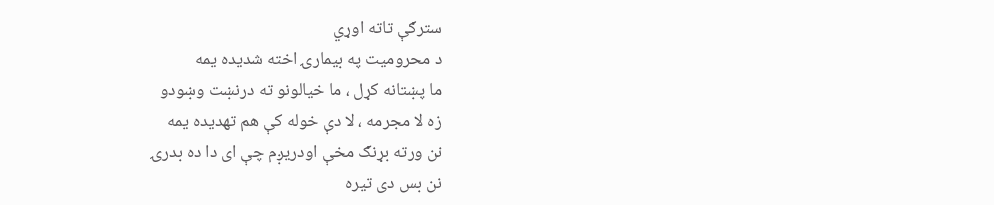سترګې تاته اوړي
د محروميت په بيمارۍ اخته شديده يمه
ما پښتانه کړل ، ما خيالونو ته درنښت وښودو
زه لا مجرمه ، لا دې خوله کې هم تهديده يمه
نن ورته بړنګ مخې اودريږم چې ای دا ده بدرۍ
نن بس دی تيره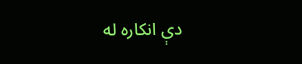دې انکاره له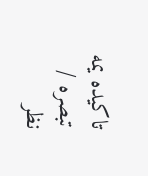تاکيده يمه
تبصره / نظر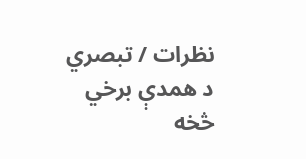نظرات / تبصري
د همدې برخي څخه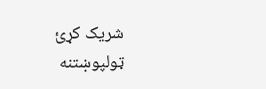شریک کړئ
ټولپوښتنه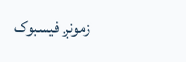زمونږ فيسبوک